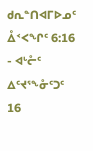ᑯᕆᓐᑎᐊᒥᐅᓄᑦ ᐂᑉᐸᖏᑦ 6:16 - ᐊᒡᓔᑦ ᐃᑦᔪᕐᖕᓁᑦᑐᑦ
16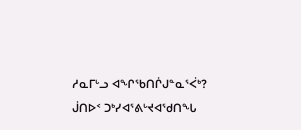ᓱᓇᒥᒡᓗ ᐊᖏᖃᑎᒌᒍᓐᓇᕐᐹᒃ? ᒎᑎᐅᑉ ᑐᒃᓯᐊᕐᕕᒡᔪᐊᖁᑎᖓ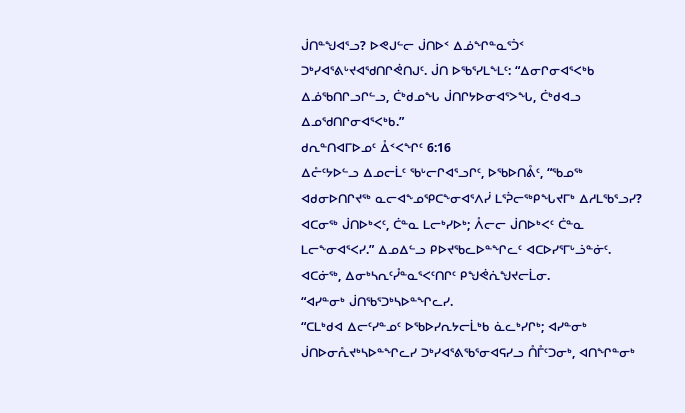ᒎᑎᓐᖑᐊᕐᓗ? ᐅᕙᒍᓪᓕ ᒎᑎᐅᑉ ᐃᓅᖏᓐᓇᕐᑑᑉ ᑐᒃᓯᐊᕐᕕᒡᔪᐊᖁᑎᒋᕚᑎᒍᑦ. ᒎᑎ ᐅᖃᕐᓯᒪᖕᒪᑦ: “ᐃᓂᒋᓂᐊᕐᐸᒃᑲ ᐃᓅᖃᑎᒋᓗᒋᓪᓗ, ᑖᒃᑯᓄᖓ ᒎᑎᒋᔭᐅᓂᐊᕐᐳᖓ, ᑖᒃᑯᐊᓗ ᐃᓄᖁᑎᒋᓂᐊᕐᐸᒃᑲ.”
ᑯᕆᓐᑎᐊᒥᐅᓄᑦ ᐂᑉᐸᖏᑦ 6:16
ᐃᓔᑦᔭᐅᓪᓗ ᐃᓄᓕᒫᑦ ᖃᒡᓕᒋᐊᕐᓗᒋᑦ, ᐅᖃᐅᑎᕔᑦ, “ᖃᓄᖅ ᐊᑯᓂᐅᑎᒋᔪᖅ ᓇᓕᐊᖕᓄᕿᑕᖕᓂᐊᕐᐱᓰ ᒪᕐᕉᓕᖅᑭᖓᔪᒥᒃ ᐃᓱᒪᖃᕐᓗᓯ? ᐊᑕᓂᖅ ᒎᑎᐅᒃᐸᑦ, ᑖᓐᓇ ᒪᓕᒃᓯᐅᒃ; ᐰᓕᓕ ᒎᑎᐅᒃᐸᑦ ᑖᓐᓇ ᒪᓕᖕᓂᐊᕐᐸᓯ.” ᐃᓄᐃᓪᓗ ᑭᐅᔪᖃᓚᐅᓐᖏᓚᑦ ᐊᑕᐅᓯᕐᒥᒡᓘᓐᓃᑦ.
ᐊᑕᓃᖅ, ᐃᓂᒃᓴᕆᑦᓮᓐᓇᕐᐸᑦᑎᒋᑦ ᑭᖑᕚᕇᖑᔪᓕᒫᓂ.
“ᐊᓯᓐᓂᒃ ᒎᑎᖃᕐᑐᒃᓴᐅᓐᖏᓚᓯ.
“ᑕᒪᒃᑯᐊ ᐃᓕᑦᓯᓐᓄᑦ ᐅᖃᐅᓯᕆᔭᓕᒫᒃᑲ ᓈᓚᒃᓯᒋᒃ; ᐊᓯᓐᓂᒃ ᒎᑎᐅᓂᕅᔪᒃᓴᐅᓐᖏᓚᓯ ᑐᒃᓯᐊᕐᕕᖃᕐᓂᐊᕋᓯᓗ ᑍᒤᑦᑐᓂᒃ, ᐊᑎᖏᓐᓂᒃ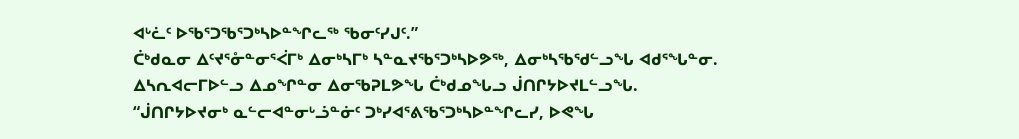ᐊᒡᓛᑦ ᐅᖃᕐᑐᖃᕐᑐᒃᓴᐅᓐᖏᓚᖅ ᖃᓂᑦᓯᒍᑦ.”
ᑖᒃᑯᓇᓂ ᐃᑦᔪᕐᓁᓐᓂᕐᐹᒥᒃ ᐃᓂᒃᓴᒥᒃ ᓴᓐᓇᔪᖃᕐᑐᒃᓴᐅᕗᖅ, ᐃᓂᒃᓴᖃᖁᓪᓗᖓ ᐊᑯᕐᖓᓐᓂ.
ᐃᓴᕆᐊᓕᒥᐅᓪᓗ ᐃᓄᖏᓐᓂ ᐃᓂᖃᕈᒪᕗᖓ ᑖᒃᑯᓄᖓᓗ ᒎᑎᒋᔭᐅᔪᒪᓪᓗᖓ.
“ᒎᑎᒋᔭᐅᔪᓂᒃ ᓇᓪᓕᐊᓐᓂᒡᓘᓐᓃᑦ ᑐᒃᓯᐊᕐᕕᖃᕐᑐᒃᓴᐅᓐᖏᓚᓯ, ᐅᕙᖓ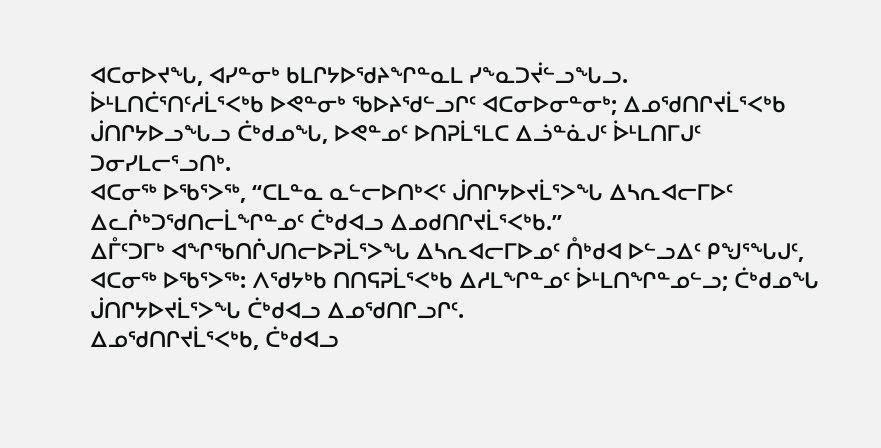ᐊᑕᓂᐅᔪᖓ, ᐊᓯᓐᓂᒃ ᑲᒪᒋᔭᐅᖁᔨᖏᓐᓇᒪ ᓯᖕᓇᑐᔫᓪᓗᖓᓗ.
ᐆᒻᒪᑎᑖᕐᑎᑦᓱᒫᕐᐸᒃᑲ ᐅᕙᓐᓂᒃ ᖃᐅᔨᖁᓪᓗᒋᑦ ᐊᑕᓂᐅᓂᓐᓂᒃ; ᐃᓄᖁᑎᒋᔪᒫᕐᐸᒃᑲ ᒎᑎᒋᔭᐅᓗᖓᓗ ᑖᒃᑯᓄᖓ, ᐅᕙᓐᓄᑦ ᐅᑎᕈᒫᕐᒪᑕ ᐃᓘᓐᓈᒍᑦ ᐆᒻᒪᑎᒥᒍᑦ ᑐᓂᓯᒪᓕᕐᓗᑎᒃ.
ᐊᑕᓂᖅ ᐅᖃᕐᐳᖅ, “ᑕᒪᓐᓇ ᓇᓪᓕᐅᑎᒃᐸᑦ ᒎᑎᒋᔭᐅᔪᒫᕐᐳᖓ ᐃᓴᕆᐊᓕᒥᐅᑦ ᐃᓚᒌᒃᑐᖁᑎᓕᒫᖏᓐᓄᑦ ᑖᒃᑯᐊᓗ ᐃᓄᑯᑎᒋᔪᒫᕐᐸᒃᑲ.”
ᐃᒤᑦᑐᒥᒃ ᐊᖏᖃᑎᒌᒍᑎᓕᐅᕈᒫᕐᐳᖓ ᐃᓴᕆᐊᓕᒥᐅᓄᑦ ᑍᒃᑯᐊ ᐅᓪᓗᐃᑦ ᑭᖑᕐᖓᒍᑦ, ᐊᑕᓂᖅ ᐅᖃᕐᐳᖅ: ᐱᖁᔭᒃᑲ ᑎᑎᕋᕈᒫᕐᐸᒃᑲ ᐃᓱᒪᖏᓐᓄᑦ ᐆᒻᒪᑎᖏᓐᓄᓪᓗ; ᑖᒃᑯᓄᖓ ᒎᑎᒋᔭᐅᔪᒫᕐᐳᖓ ᑖᒃᑯᐊᓗ ᐃᓄᖁᑎᒋᓗᒋᑦ.
ᐃᓄᖁᑎᒋᔪᒫᕐᐸᒃᑲ, ᑖᒃᑯᐊᓗ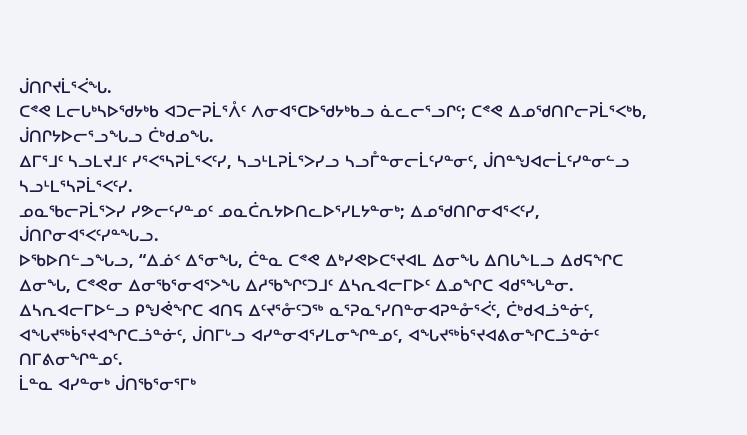ᒎᑎᒋᔪᒫᕐᐹᖓ.
ᑕᕝᕙ ᒪᓕᒐᒃᓴᐅᖁᔭᒃᑲ ᐊᑐᓕᕈᒫᕐᐰᑦ ᐱᓂᐊᕐᑕᐅᖁᔭᒃᑲᓗ ᓈᓚᓕᕐᓗᒋᑦ; ᑕᕝᕙ ᐃᓄᖁᑎᒋᓕᕈᒫᕐᐸᒃᑲ, ᒎᑎᒋᔭᐅᓕᕐᓗᖓᓗ ᑖᒃᑯᓄᖓ.
ᐃᒥᕐᒧᑦ ᓴᓗᒪᔪᒧᑦ ᓯᕐᐸᕐᓴᕈᒫᕐᐸᑦᓯ, ᓴᓗᒻᒪᕈᒫᕐᐳᓯᓗ ᓴᓗᒤᓐᓂᓕᒫᑦᓯᓐᓂᑦ, ᒎᑎᓐᖑᐊᓕᒫᑦᓯᓐᓂᓪᓗ ᓴᓗᒻᒪᕐᓴᕈᒫᕐᐸᑦᓯ.
ᓄᓇᖃᓕᕈᒫᕐᐳᓯ ᓯᕗᓕᑦᓯᓐᓄᑦ ᓄᓇᑖᕆᔭᐅᑎᓚᐅᕐᓯᒪᔭᓐᓂᒃ; ᐃᓄᖁᑎᒋᓂᐊᕐᐸᑦᓯ, ᒎᑎᒋᓂᐊᕐᐸᑦᓯᓐᖓᓗ.
ᐅᖃᐅᑎᓪᓗᖓᓗ, “ᐃᓅᑉ ᐃᕐᓂᖓ, ᑖᓐᓇ ᑕᕝᕙ ᐃᒃᓯᕙᐅᑕᕐᔪᐊᒪ ᐃᓂᖓ ᐃᑎᒐᖕᒪᓗ ᐃᑯᕋᖏᑕ ᐃᓂᖓ, ᑕᕝᕙᓂ ᐃᓂᖃᕐᓂᐊᕐᐳᖓ ᐃᓱᖃᖏᑦᑐᒧᑦ ᐃᓴᕆᐊᓕᒥᐅᑦ ᐃᓄᖏᑕ ᐊᑯᕐᖓᓐᓂ. ᐃᓴᕆᐊᓕᒥᐅᓪᓗ ᑭᖑᕚᖏᑕ ᐊᑎᕋ ᐃᑦᔪᕐᓁᑦᑐᖅ ᓇᕐᕈᓇᕐᓯᑎᓐᓂᐊᕈᓐᓁᕐᐹᑦ, ᑖᒃᑯᐊᓘᓐᓃᑦ, ᐊᖓᔪᖅᑳᕐᔪᐊᖏᑕᓘᓐᓃᑦ, ᒎᑎᒥᒡᓗ ᐊᓯᓐᓂᐊᕐᓯᒪᓂᖏᓐᓄᑦ, ᐊᖓᔪᖅᑳᕐᔪᐊᕕᓂᖏᑕᓘᓐᓃᑦ ᑎᒥᕕᓂᖏᓐᓄᑦ.
ᒫᓐᓇ ᐊᓯᓐᓂᒃ ᒎᑎᖃᕐᓂᕐᒥᒃ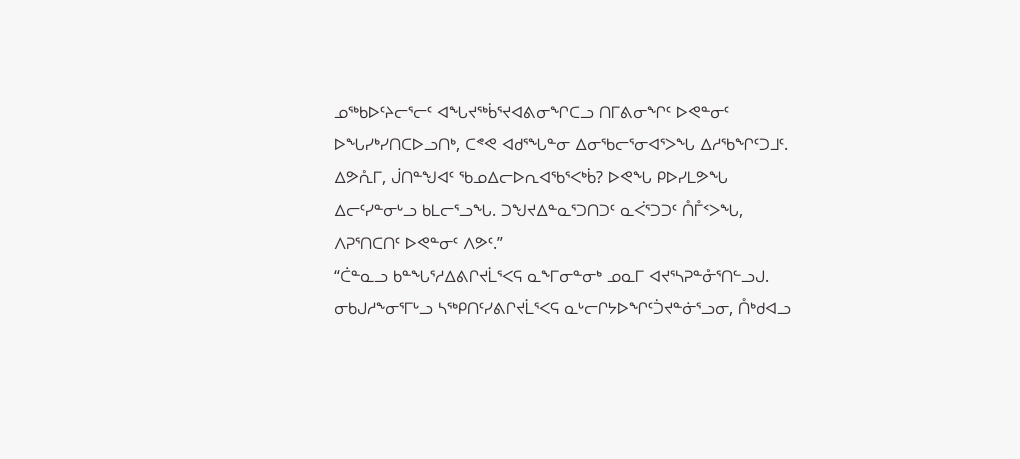ᓄᖅᑲᐅᑦᔨᓕᕐᓕᑦ ᐊᖓᔪᖅᑳᕐᔪᐊᕕᓂᖏᑕᓗ ᑎᒥᕕᓂᖏᑦ ᐅᕙᓐᓂᑦ ᐅᖓᓯᒃᓯᑎᑕᐅᓗᑎᒃ, ᑕᕝᕙ ᐊᑯᕐᖓᓐᓂ ᐃᓂᖃᓕᕐᓂᐊᕐᐳᖓ ᐃᓱᖃᖏᑦᑐᒧᑦ.
ᐃᕗᕅᒥ, ᒎᑎᓐᖑᐊᑦ ᖃᓄᐃᓕᐅᕆᐊᖃᕐᐸᒃᑳ? ᐅᕙᖓ ᑭᐅᓯᒪᕗᖓ ᐃᓕᑦᓯᓐᓂᒡᓗ ᑲᒪᓕᕐᓗᖓ. ᑐᖑᔪᐃᓐᓇᕐᑐᑎᑐᑦ ᓇᐹᕐᑐᑐᑦ ᑍᒤᑉᐳᖓ, ᐱᕈᕐᑎᑕᑎᑦ ᐅᕙᓐᓂᑦ ᐱᕗᑦ.”
“ᑖᓐᓇᓗ ᑲᓐᖓᕐᓱᐃᕕᒋᔪᒫᕐᐸᕋ ᓇᖕᒥᓂᓐᓂᒃ ᓄᓇᒥ ᐊᔪᕐᓴᕈᓐᓁᕐᑎᓪᓗᒍ. ᓂᑲᒍᓱᖕᓂᕐᒥᒡᓗ ᓴᖅᑭᑎᑦᓯᕕᒋᔪᒫᕐᐸᕋ ᓇᒡᓕᒋᔭᐅᖏᑦᑑᔪᓐᓃᕐᓗᓂ, ᑍᒃᑯᐊᓗ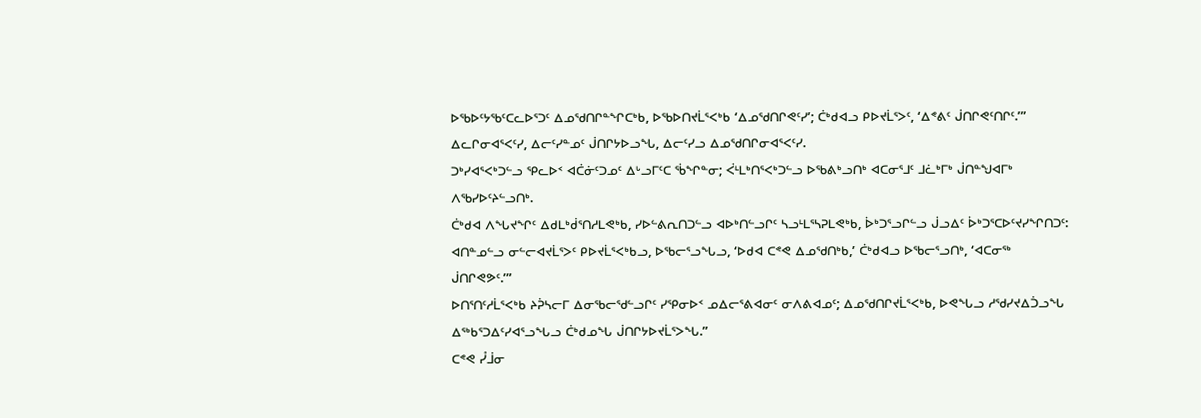ᐅᖃᐅᑦᔭᖃᑦᑕᓚᐅᕐᑐᑦ ᐃᓄᖁᑎᒋᓐᖏᑕᒃᑲ, ᐅᖃᐅᑎᔪᒫᕐᐸᒃᑲ ‘ᐃᓄᖁᑎᒋᕙᑦᓯ’; ᑖᒃᑯᐊᓗ ᑭᐅᔪᒫᕐᐳᑦ, ‘ᐃᕝᕕᑦ ᒎᑎᒋᕙᑦᑎᒋᑦ.’”
ᐃᓚᒋᓂᐊᕐᐸᑦᓯ, ᐃᓕᑦᓯᓐᓄᑦ ᒎᑎᒋᔭᐅᓗᖓ, ᐃᓕᑦᓯᓗ ᐃᓄᖁᑎᒋᓂᐊᕐᐸᑦᓯ.
ᑐᒃᓯᐊᕐᐸᒃᑐᓪᓗ ᕿᓚᐅᑉ ᐊᑖᓃᑦᑐᓄᑦ ᐃᒡᓗᒥᑦᑕ ᖄᖏᓐᓂ; ᐹᒻᒪᒃᑎᕐᐸᒃᑐᓪᓗ ᐅᖃᕕᒃᓗᑎᒃ ᐊᑕᓂᕐᒧᑦ ᒧᓛᒃᒥᒃ ᒎᑎᓐᖑᐊᒥᒃ ᐱᖃᓯᐅᑦᔨᓪᓗᑎᒃ.
ᑖᒃᑯᐊ ᐱᖓᔪᖏᑦ ᐃᑯᒪᒃᑰᕐᑎᓱᒪᕙᒃᑲ, ᓯᐅᓪᕕᕆᑎᑐᓪᓗ ᐊᐅᒃᑎᓪᓗᒋᑦ ᓴᓗᒻᒪᕐᓴᕈᒪᕙᒃᑲ, ᐆᒃᑐᕐᓗᒋᓪᓗ ᒎᓗᐃᑦ ᐆᒃᑐᕐᑕᐅᑦᔪᓯᖏᑎᑐᑦ: ᐊᑎᓐᓄᓪᓗ ᓂᓪᓕᐊᔪᒫᕐᐳᑦ ᑭᐅᔪᒫᕐᐸᒃᑲᓗ, ᐅᖃᓕᕐᓗᖓᓗ, ‘ᐅᑯᐊ ᑕᕝᕙ ᐃᓄᖁᑎᒃᑲ,’ ᑖᒃᑯᐊᓗ ᐅᖃᓕᕐᓗᑎᒃ, ‘ᐊᑕᓂᖅ ᒎᑎᒋᕙᕗᑦ.’”
ᐅᑎᕐᑎᑦᓱᒫᕐᐸᒃᑲ ᔨᕉᓴᓕᒥ ᐃᓂᖃᓕᖁᓪᓗᒋᑦ ᓯᕿᓂᐅᑉ ᓄᐃᓕᕐᕕᐊᓂᑦ ᓂᐱᕕᐊᓄᑦ; ᐃᓄᖁᑎᒋᔪᒫᕐᐸᒃᑲ, ᐅᕙᖓᓗ ᓱᖁᓯᔪᐃᑑᓗᖓ ᐃᖅᑲᕐᑐᐃᑦᓯᐊᕐᓗᖓᓗ ᑖᒃᑯᓄᖓ ᒎᑎᒋᔭᐅᔪᒫᕐᐳᖓ.”
ᑕᕝᕙ ᓮᒨᓂ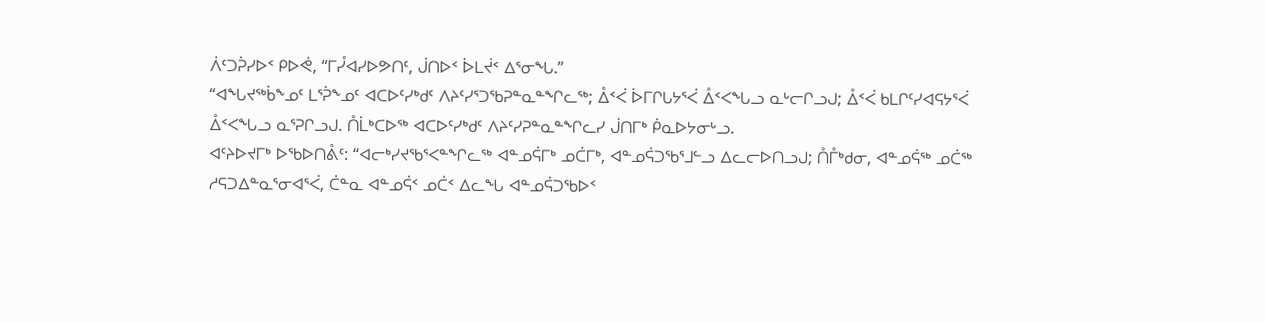ᐲᑦᑐᕉᓯᐅᑉ ᑭᐅᕚ, “ᒥᓮᐊᓯᐅᕗᑎᑦ, ᒎᑎᐅᑉ ᐆᒪᔫᑉ ᐃᕐᓂᖓ.”
“ᐊᖓᔪᖅᑳᖕᓄᑦ ᒪᕐᕉᖕᓄᑦ ᐊᑕᐅᑦᓯᒃᑯᑦ ᐱᔨᑦᓯᕐᑐᖃᕈᓐᓇᓐᖏᓚᖅ; ᐂᑉᐹ ᐆᒥᒋᒐᔭᕐᐹ ᐂᑉᐸᖓᓗ ᓇᒡᓕᒋᓗᒍ; ᐂᑉᐹ ᑲᒪᒋᑦᓯᐊᕋᔭᕐᐹ ᐂᑉᐸᖓᓗ ᓇᕐᕈᒋᓗᒍ. ᑍᒫᒃᑕᐅᖅ ᐊᑕᐅᑦᓯᒃᑯᑦ ᐱᔨᑦᓯᕈᓐᓇᓐᖏᓚᓯ ᒎᑎᒥᒃ ᑮᓇᐅᔭᓂᒡᓗ.
ᐊᑦᔨᐅᔪᒥᒃ ᐅᖃᐅᑎᕔᑦ: “ᐊᓕᒃᓯᔪᖃᕐᐸᓐᖏᓚᖅ ᐊᓐᓄᕌᒥᒃ ᓄᑖᒥᒃ, ᐊᓐᓄᕌᑐᖃᕐᒧᓪᓗ ᐃᓚᓕᐅᑎᓗᒍ; ᑍᒤᒃᑯᓂ, ᐊᓐᓄᕌᖅ ᓄᑖᖅ ᓱᕋᑐᐃᓐᓇᕐᓂᐊᕐᐹ, ᑖᓐᓇ ᐊᓐᓄᕌᑉ ᓄᑖᑉ ᐃᓚᖓ ᐊᓐᓄᕌᑐᖃᐅᑉ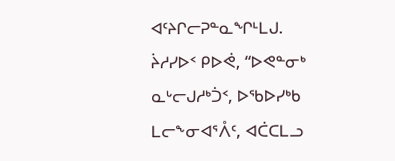ᐊᑦᔨᒋᓕᕈᓐᓇᖏᒻᒪᒍ.
ᔩᓱᓯᐅᑉ ᑭᐅᕚ, “ᐅᕙᓐᓂᒃ ᓇᒡᓕᒍᓱᒃᑑᑉ, ᐅᖃᐅᓯᒃᑲ ᒪᓕᖕᓂᐊᕐᐰᑦ, ᐊᑖᑕᒪᓗ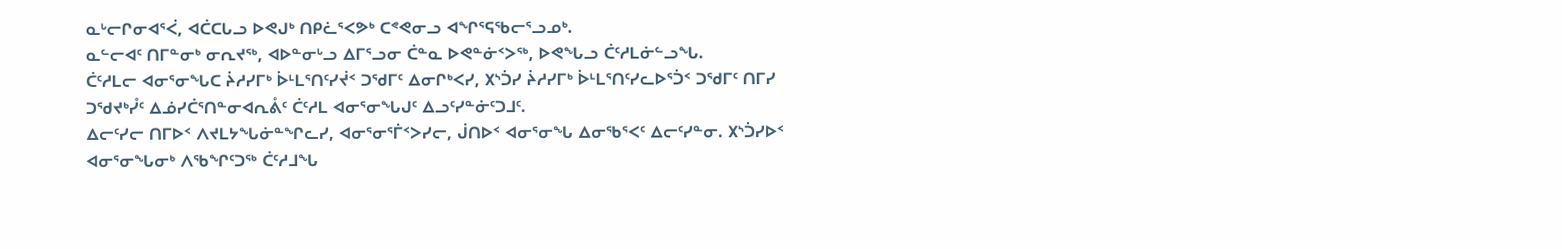ᓇᒡᓕᒋᓂᐊᕐᐹ, ᐊᑖᑕᒐᓗ ᐅᕙᒍᒃ ᑎᑭᓛᕐᐸᕗᒃ ᑕᕝᕙᓂᓗ ᐊᖏᕐᕋᖃᓕᕐᓗᓄᒃ.
ᓇᓪᓕᐊᑦ ᑎᒥᓐᓂᒃ ᓂᕆᔪᖅ, ᐊᐅᓐᓂᒡᓗ ᐃᒥᕐᓗᓂ ᑖᓐᓇ ᐅᕙᓐᓃᑉᐳᖅ, ᐅᕙᖓᓗ ᑖᑦᓱᒪᓃᓪᓗᖓ.
ᑖᑦᓱᒪᓕ ᐊᓂᕐᓂᖓᑕ ᔩᓱᓯᒥᒃ ᐆᒻᒪᕐᑎᑦᓯᔫᑉ ᑐᖁᒥᑦ ᐃᓂᒋᒃᐸᓯ, ᙭ᔅᑑᓯ ᔩᓱᓯᒥᒃ ᐆᒻᒪᕐᑎᑦᓯᓚᐅᕐᑑᑉ ᑐᖁᒥᑦ ᑎᒥᓯ ᑐᖁᔪᒃᓮᑦ ᐃᓅᓯᑖᕐᑎᓐᓂᐊᕆᕔᑦ ᑖᑦᓱᒪ ᐊᓂᕐᓂᖓᒍᑦ ᐃᓗᑦᓯᓐᓃᑦᑐᒧᑦ.
ᐃᓕᑦᓯᓕ ᑎᒥᐅᑉ ᐱᔪᒪᔭᖓᓃᓐᖏᓚᓯ, ᐊᓂᕐᓂᕐᒦᑉᐳᓯᓕ, ᒎᑎᐅᑉ ᐊᓂᕐᓂᖓ ᐃᓂᖃᕐᐸᑦ ᐃᓕᑦᓯᓐᓂ. ᙭ᔅᑑᓯᐅᑉ ᐊᓂᕐᓂᖓᓂᒃ ᐱᖃᖏᑦᑐᖅ ᑖᑦᓱᒧᖓ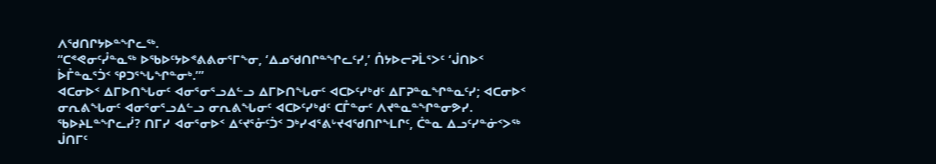ᐱᖁᑎᒋᔭᐅᓐᖏᓚᖅ.
“ᑕᕝᕙᓂᑦᓮᓐᓇᖅ ᐅᖃᐅᑦᔭᐅᕝᕕᕕᓂᕐᒥᖕᓂ, ‘ᐃᓄᖁᑎᒋᓐᖏᓚᑦᓯ,’ ᑍᔭᐅᓕᕈᒫᕐᐳᑦ ‘ᒎᑎᐅᑉ ᐆᒤᓐᓇᕐᑑᑉ ᕿᑐᕐᖓᖏᓐᓂᒃ.’”
ᐊᑕᓂᐅᑉ ᐃᒥᐅᑎᖓᓂᑦ ᐊᓂᕐᓂᕐᓗᐃᓪᓗ ᐃᒥᐅᑎᖓᓂᑦ ᐊᑕᐅᑦᓯᒃᑯᑦ ᐃᒥᕈᓐᓇᖏᓐᓇᑦᓯ; ᐊᑕᓂᐅᑉ ᓂᕆᕕᖓᓂᑦ ᐊᓂᕐᓂᕐᓗᐃᓪᓗ ᓂᕆᕕᖓᓂᑦ ᐊᑕᐅᑦᓯᒃᑯᑦ ᑕᒤᓐᓂᑦ ᐱᔪᓐᓇᓐᖏᓐᓂᕗᓯ.
ᖃᐅᔨᒪᓐᖏᓚᓰ? ᑎᒥᓯ ᐊᓂᕐᓂᐅᑉ ᐃᑦᔪᕐᓁᑦᑑᑉ ᑐᒃᓯᐊᕐᕕᒡᔪᐊᖁᑎᒋᖕᒪᒋᑦ, ᑖᓐᓇ ᐃᓗᑦᓯᓐᓃᑉᐳᖅ ᒎᑎᒥᑦ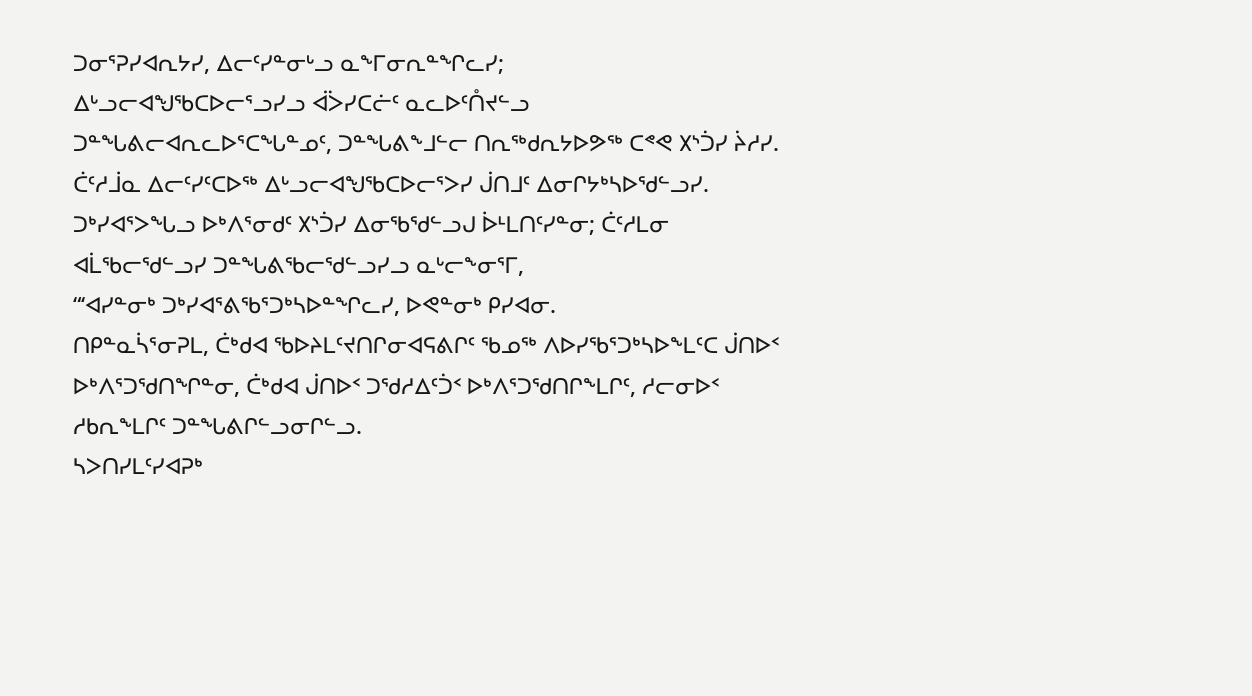ᑐᓂᕐᕈᓯᐊᕆᔭᓯ, ᐃᓕᑦᓯᓐᓂᒡᓗ ᓇᖕᒥᓂᕆᓐᖏᓚᓯ;
ᐃᒡᓗᓕᐊᖑᖃᑕᐅᓕᕐᓗᓯᓗ ᐋᐴᓯᑕᓖᑦ ᓇᓚᐅᑦᑍᔪᓪᓗ ᑐᓐᖓᕕᓕᐊᕆᓚᐅᕐᑕᖓᓐᓄᑦ, ᑐᓐᖓᕕᖕᒧᓪᓕ ᑎᕆᖅᑯᕆᔭᐅᕗᖅ ᑕᕝᕙ ᙭ᔅᑑᓯ ᔩᓱᓯ.
ᑖᑦᓱᒨᓇ ᐃᓕᑦᓯᑦᑕᐅᖅ ᐃᒡᓗᓕᐊᖑᖃᑕᐅᓕᕐᐳᓯ ᒎᑎᒧᑦ ᐃᓂᒋᔭᒃᓴᐅᖁᓪᓗᓯ.
ᑐᒃᓯᐊᕐᐳᖓᓗ ᐅᒃᐱᕐᓂᑯᑦ ᙭ᔅᑑᓯ ᐃᓂᖃᖁᓪᓗᒍ ᐆᒻᒪᑎᑦᓯᓐᓂ; ᑖᑦᓱᒪᓂ ᐊᒫᖃᓕᖁᓪᓗᓯ ᑐᓐᖓᕕᖃᓕᖁᓪᓗᓯᓗ ᓇᒡᓕᖕᓂᕐᒥ,
“‘ᐊᓯᓐᓂᒃ ᑐᒃᓯᐊᕐᕕᖃᕐᑐᒃᓴᐅᓐᖏᓚᓯ, ᐅᕙᓐᓂᒃ ᑭᓯᐊᓂ.
ᑎᑭᓐᓇᓵᕐᓂᕈᒪ, ᑖᒃᑯᐊ ᖃᐅᔨᒪᑦᔪᑎᒋᓂᐊᕋᕕᒋᑦ ᖃᓄᖅ ᐱᐅᓯᖃᕐᑐᒃᓴᐅᖕᒪᑦᑕ ᒎᑎᐅᑉ ᐅᒃᐱᕐᑐᖁᑎᖏᓐᓂ, ᑖᒃᑯᐊ ᒎᑎᐅᑉ ᑐᖁᓱᐃᑦᑑᑉ ᐅᒃᐱᕐᑐᖁᑎᒋᖕᒪᒋᑦ, ᓱᓕᓂᐅᑉ ᓱᑲᕆᖕᒪᒋᑦ ᑐᓐᖓᕕᒋᓪᓗᓂᒋᓪᓗ.
ᓴᐳᑎᓯᒪᑦᓯᐊᕈᒃ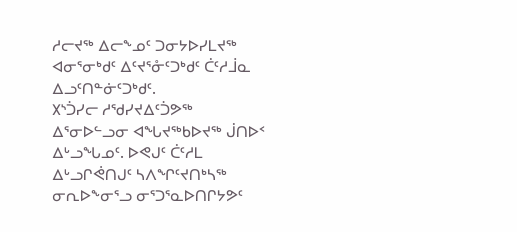ᓱᓕᔪᖅ ᐃᓕᖕᓄᑦ ᑐᓂᔭᐅᓯᒪᔪᖅ ᐊᓂᕐᓂᒃᑯᑦ ᐃᑦᔪᕐᓁᑦᑐᒃᑯᑦ ᑖᑦᓱᒨᓇ ᐃᓗᑦᑎᓐᓃᑦᑐᒃᑯᑦ.
᙭ᔅᑑᓯᓕ ᓱᖁᓯᔪᐃᑦᑑᕗᖅ ᐃᕐᓂᐅᓪᓗᓂ ᐊᖓᔪᖅᑲᐅᔪᖅ ᒎᑎᐅᑉ ᐃᒡᓗᖓᓄᑦ. ᐅᕙᒍᑦ ᑖᑦᓱᒪ ᐃᒡᓗᒋᕚᑎᒍᑦ ᓴᐱᖏᑦᔪᑎᒃᓴᖅ ᓂᕆᐅᖕᓂᕐᓗ ᓂᕐᑐᕐᓇᐅᑎᒋᔭᕗᑦ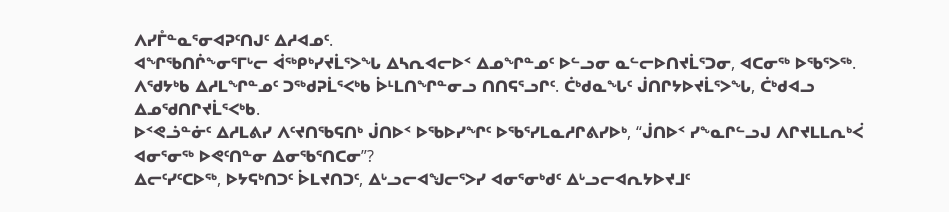ᐱᓯᒤᓐᓇᕐᓂᐊᕈᑦᑎᒍᑦ ᐃᓱᐊᓄᑦ.
ᐊᖏᖃᑎᒌᖕᓂᕐᒥᒡᓕ ᐋᖅᑭᒃᓯᔪᒫᕐᐳᖓ ᐃᓴᕆᐊᓕᐅᑉ ᐃᓄᖏᓐᓄᑦ ᐅᓪᓗᓂ ᓇᓪᓕᐅᑎᔪᒫᕐᑐᓂ, ᐊᑕᓂᖅ ᐅᖃᕐᐳᖅ. ᐱᖁᔭᒃᑲ ᐃᓱᒪᖏᓐᓄᑦ ᑐᖅᑯᕈᒫᕐᐸᒃᑲ ᐆᒻᒪᑎᖏᓐᓂᓗ ᑎᑎᕋᕐᓗᒋᑦ. ᑖᒃᑯᓇᖓᑦ ᒎᑎᒋᔭᐅᔪᒫᕐᐳᖓ, ᑖᒃᑯᐊᓗ ᐃᓄᖁᑎᒋᔪᒫᕐᐸᒃᑲ.
ᐅᑉᕙᓘᓐᓃᑦ ᐃᓱᒪᕕᓯ ᐱᑦᔪᑎᖃᕋᑎᒃ ᒎᑎᐅᑉ ᐅᖃᐅᓯᖏᑦ ᐅᖃᕐᓯᒪᓇᓱᒋᕕᓯᐅᒃ, “ᒎᑎᐅᑉ ᓯᖕᓇᒋᓪᓗᒍ ᐱᒋᔪᒪᒪᕆᒃᐹ ᐊᓂᕐᓂᖅ ᐅᕙᑦᑎᓐᓂ ᐃᓂᖃᕐᑎᑕᓂ”?
ᐃᓕᑦᓯᑦᑕᐅᖅ, ᐅᔭᕋᒃᑎᑐᑦ ᐆᒪᔪᑎᑐᑦ, ᐃᒡᓗᓕᐊᖑᓕᕐᐳᓯ ᐊᓂᕐᓂᒃᑯᑦ ᐃᒡᓗᓕᐊᕆᔭᐅᔪᒧᑦ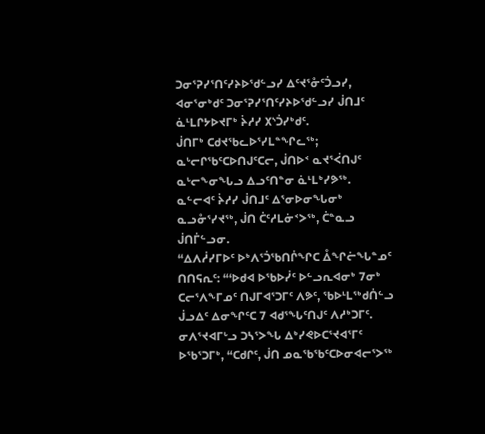ᑐᓂᕐᕈᓯᕐᑎᑦᓯᔨᐅᖁᓪᓗᓯ ᐃᑦᔪᕐᓁᑦᑑᓗᓯ, ᐊᓂᕐᓂᒃᑯᑦ ᑐᓂᕐᕈᓯᕐᑎᑦᓯᔨᐅᖁᓪᓗᓯ ᒎᑎᒧᑦ ᓈᒻᒪᒋᔭᐅᔪᒥᒃ ᔩᓱᓯ ᙭ᔅᑑᓯᒃᑯᑦ.
ᒎᑎᒥᒃ ᑕᑯᔪᖃᓚᐅᕐᓯᒪᓐᖏᓚᖅ; ᓇᒡᓕᒋᖃᑦᑕᐅᑎᒍᑦᑕᓕ, ᒎᑎᐅᑉ ᓇᔪᕐᐹᑎᒍᑦ ᓇᒡᓕᖕᓂᖓᓗ ᐃᓗᑦᑎᓐᓂ ᓈᒻᒪᒃᓯᕗᖅ.
ᓇᓪᓕᐊᑦ ᔩᓱᓯ ᒎᑎᒧᑦ ᐃᕐᓂᐅᓂᖓᓂᒃ ᓇᓗᓁᕐᓯᔪᖅ, ᒎᑎ ᑖᑦᓱᒪᓃᑉᐳᖅ, ᑖᓐᓇᓗ ᒎᑎᒦᓪᓗᓂ.
“ᐃᐱᓲᓯᒥᐅᑦ ᐅᒃᐱᕐᑑᖃᑎᒌᖏᑕ ᐂᖏᓖᖓᓐᓄᑦ ᑎᑎᕋᕆᑦ: “‘ᐅᑯᐊ ᐅᖃᐅᓰᑦ ᐅᓪᓗᕆᐊᓂᒃ 7ᓂᒃ ᑕᓕᕐᐱᖕᒥᓄᑦ ᑎᒍᒥᐊᕐᑐᒥᑦ ᐱᕗᑦ, ᖃᐅᒻᒪᖅᑯᑏᓪᓗ ᒎᓗᐃᑦ ᐃᓂᖏᑦᑕ 7 ᐊᑯᕐᖓᑦᑎᒍᑦ ᐱᓱᒃᑐᒥᑦ.
ᓂᐱᕐᔪᐊᒥᒡᓗ ᑐᓴᕐᐳᖓ ᐃᒃᓯᕙᐅᑕᕐᔪᐊᕐᒥᑦ ᐅᖃᕐᑐᒥᒃ, “ᑕᑯᒋᑦ, ᒎᑎ ᓄᓇᖃᖃᑦᑕᐅᓂᐊᓕᕐᐳᖅ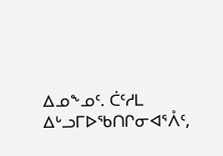ᐃᓄᖕᓄᑦ. ᑖᑦᓱᒪ ᐃᒡᓗᒥᐅᖃᑎᒋᓂᐊᕐᐰᑦ,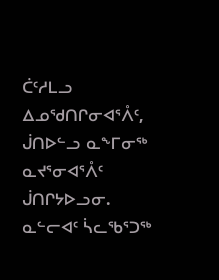ᑖᑦᓱᒪᓗ ᐃᓄᖁᑎᒋᓂᐊᕐᐰᑦ, ᒎᑎᐅᓪᓗ ᓇᖕᒥᓂᖅ ᓇᔪᕐᓂᐊᕐᐰᑦ ᒎᑎᒋᔭᐅᓗᓂ.
ᓇᓪᓕᐊᑦ ᓵᓚᖃᕐᑐᖅ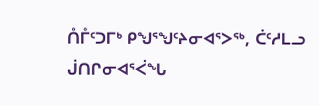ᑍᒤᑦᑐᒥᒃ ᑭᖑᕐᖑᑦᔨᓂᐊᕐᐳᖅ, ᑖᑦᓱᒪᓗ ᒎᑎᒋᓂᐊᕐᐹᖓ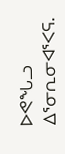ᐅᕙᖓᓗ ᐃᕐᓂᕆᓂᐊᕐᐸᕋ.